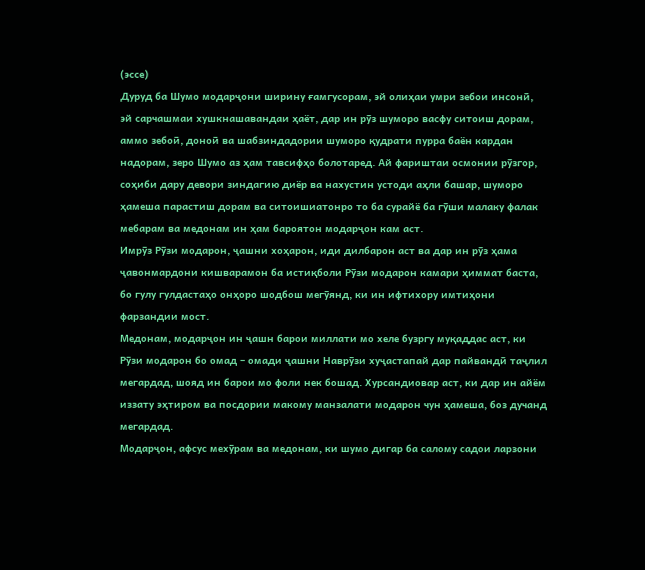(эссе)
Дуруд ба Шумо модарҷони ширину ғамгусорам, эй олиҳаи умри зебои инсонӣ, эй сарчашмаи хушкнашавандаи ҳаёт, дар ин рӯз шуморо васфу ситоиш дорам, аммо зебоӣ, доноӣ ва шабзиндадории шуморо қудрати пурра баён кардан надорам, зеро Шумо аз ҳам тавсифҳо болотаред. Ай фариштаи осмонии рӯзгор, соҳиби дару девори зиндагию диёр ва нахустин устоди аҳли башар, шуморо ҳамеша парастиш дорам ва ситоишиатонро то ба сурайё ба гӯши малаку фалак мебарам ва медонам ин ҳам бароятон модарҷон кам аст.
Имрӯз Рӯзи модарон, ҷашни хоҳарон, иди дилбарон аст ва дар ин рӯз ҳама ҷавонмардони кишварамон ба истиқболи Рӯзи модарон камари ҳиммат баста, бо гулу гулдастаҳо онҳоро шодбош мегӯянд, ки ин ифтихору имтиҳони фарзандии мост.
Медонам, модарҷон ин ҷашн барои миллати мо хеле бузргу муқаддас аст, ки Рӯзи модарон бо омад – омади ҷашни Наврӯзи хуҷастапай дар пайвандӣ таҷлил мегардад, шояд ин барои мо фоли нек бошад. Хурсандиовар аст, ки дар ин айём иззату эҳтиром ва посдории макому манзалати модарон чун ҳамеша, боз дучанд мегардад.
Модарҷон, афсус мехӯрам ва медонам, ки шумо дигар ба салому садои ларзони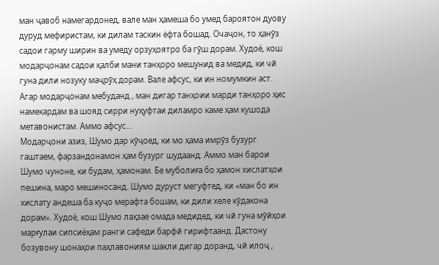ман ҷавоб намегардонед, вале ман ҳамеша бо умед бароятон дуову дуруд мефиристам, ки дилам таскин ёфта бошад. Очаҷон, то ҳанӯз садои гарму ширин ва умеду орзуҳоятро ба гӯш дорам. Худоё, кош модарҷонам садои қалби мани танҳоро мешунид ва медид, ки чӣ гуна дили нозуку маҷрӯҳ дорам. Вале афсус, ки ин номумкин аст. Агар модарҷонам мебуданд , ман дигар танҳоии марди танҳоро ҳис намекардам ва шояд сирри нуҳуфтаи диламро каме ҳам кушода метавонистам. Аммо афсус…
Модарҷони азиз, Шумо дар кӯҷоед, ки мо ҳама имрӯз бузург гаштаем, фарзандонамон ҳам бузург шудаанд. Аммо ман барои Шумо чуноне, ки будам, ҳамонам. Бе муболиға бо ҳамон хислатҳои пешина, маро мешиносанд. Шумо дуруст мегуфтед, ки «ман бо ин хислату андеша ба куҷо мерафта бошам, ки дили хеле кӯдакона дорам». Худоё, кош Шумо лаҳзае омада медидед, ки чӣ гуна мӯйҳои марғулаи сипсиёҳам ранги сафеди барфӣ гирифтаанд. Дастону бозувону шонаҳои паҳлавониям шакли дигар доранд, чӣ илоҷ ,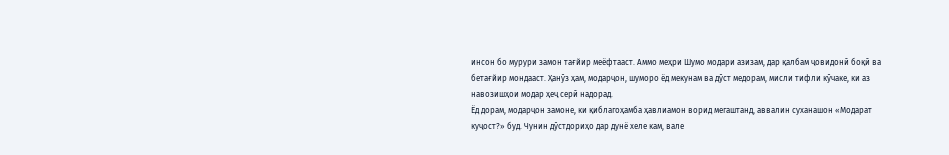инсон бо мурури замон тағйир меёфтааст. Аммо меҳри Шумо модари азизам, дар қалбам ҷовидонӣ боқӣ ва бетағйир мондааст. Ҳанӯз ҳам, модарҷон, шуморо ёд мекунам ва дӯст медорам, мисли тифли кӯчаке, ки аз навозишҳои модар ҳеҷ серӣ надорад.
Ёд дорам, модарҷон замоне, ки қиблагоҳамба ҳавлиамон ворид мегаштанд, аввалин суханашон «Модарат куҷост?» буд. Чунин дӯстдориҳо дар дунё хеле кам, вале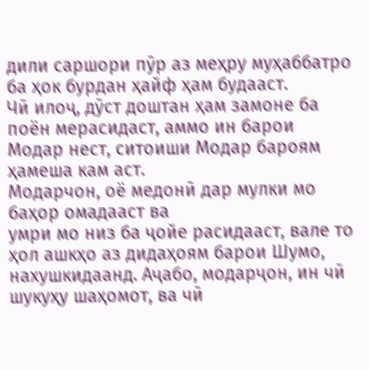дили саршори пӯр аз меҳру муҳаббатро ба ҳок бурдан ҳайф ҳам будааст.
Чӣ илоҷ, дӯст доштан ҳам замоне ба поён мерасидаст, аммо ин барои Модар нест, ситоиши Модар бароям ҳамеша кам аст.
Модарчон, оё медонӣ дар мулки мо баҳор омадааст ва
умри мо низ ба ҷойе расидааст, вале то ҳол ашкҳо аз дидаҳоям барои Шумо, нахушкидаанд. Аҷабо, модарҷон, ин чӣ шукуҳу шаҳомот, ва чӣ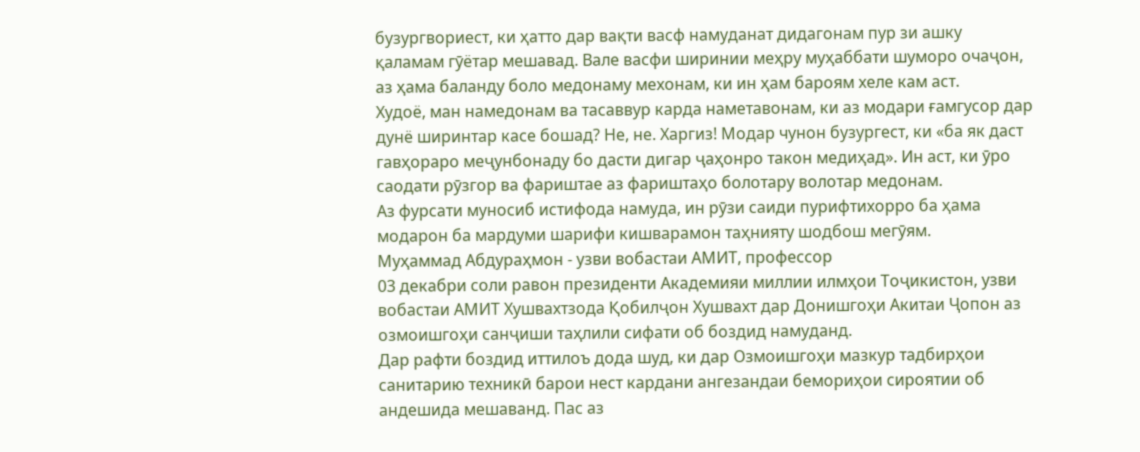бузургвориест, ки ҳатто дар вақти васф намуданат дидагонам пур зи ашку қаламам гӯётар мешавад. Вале васфи ширинии меҳру муҳаббати шуморо очаҷон, аз ҳама баланду боло медонаму мехонам, ки ин ҳам бароям хеле кам аст.
Худоё, ман намедонам ва тасаввур карда наметавонам, ки аз модари ғамгусор дар дунё ширинтар касе бошад? Не, не. Харгиз! Модар чунон бузургест, ки «ба як даст гавҳораро меҷунбонаду бо дасти дигар ҷаҳонро такон медиҳад». Ин аст, ки ӯро саодати рӯзгор ва фариштае аз фариштаҳо болотару волотар медонам.
Аз фурсати муносиб истифода намуда, ин рӯзи саиди пурифтихорро ба ҳама модарон ба мардуми шарифи кишварамон таҳнияту шодбош мегӯям.
Муҳаммад Абдураҳмон - узви вобастаи АМИТ, профессор
03 декабри соли равон президенти Академияи миллии илмҳои Тоҷикистон, узви вобастаи АМИТ Хушвахтзода Қобилҷон Хушвахт дар Донишгоҳи Акитаи Ҷопон аз озмоишгоҳи санҷиши таҳлили сифати об боздид намуданд.
Дар рафти боздид иттилоъ дода шуд, ки дар Озмоишгоҳи мазкур тадбирҳои санитарию техникӣ барои нест кардани ангезандаи бемориҳои сироятии об андешида мешаванд. Пас аз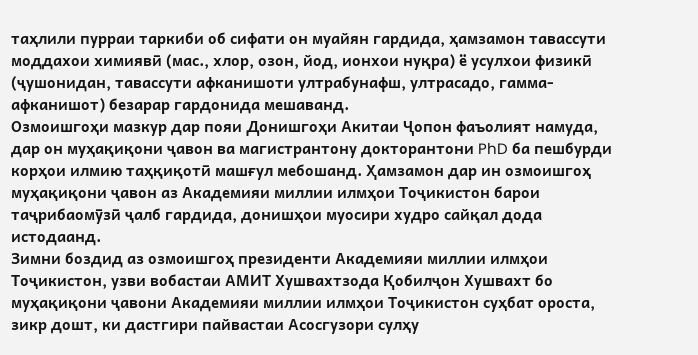таҳлили пурраи таркиби об сифати он муайян гардида, ҳамзамон тавассути моддахои химиявӣ (мас., хлор, озон, йод, ионхои нуқра) ё усулхои физикӣ (ҷушонидан, тавассути афканишоти ултрабунафш, ултрасадо, гамма-афканишот) безарар гардонида мешаванд.
Озмоишгоҳи мазкур дар пояи Донишгоҳи Акитаи Ҷопон фаъолият намуда, дар он муҳақиқони ҷавон ва магистрантону докторантони PhD ба пешбурди корҳои илмию таҳқиқотӣ машғул мебошанд. Ҳамзамон дар ин озмоишгоҳ муҳақиқони ҷавон аз Академияи миллии илмҳои Тоҷикистон барои таҷрибаомӯзӣ ҷалб гардида, донишҳои муосири худро сайқал дода истодаанд.
Зимни боздид аз озмоишгоҳ президенти Академияи миллии илмҳои Тоҷикистон, узви вобастаи АМИТ Хушвахтзода Қобилҷон Хушвахт бо муҳақиқони ҷавони Академияи миллии илмҳои Тоҷикистон суҳбат ороста, зикр дошт, ки дастгири пайвастаи Асосгузори сулҳу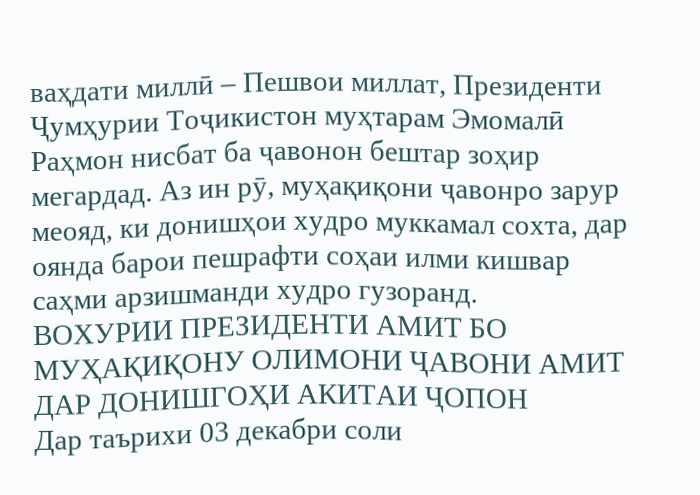ваҳдати миллӣ – Пешвои миллат, Президенти Ҷумҳурии Тоҷикистон муҳтарам Эмомалӣ Раҳмон нисбат ба ҷавонон бештар зоҳир мегардад. Аз ин рӯ, муҳақиқони ҷавонро зарур меояд, ки донишҳои худро муккамал сохта, дар оянда барои пешрафти соҳаи илми кишвар саҳми арзишманди худро гузоранд.
ВОХУРИИ ПРЕЗИДЕНТИ АМИТ БО МУҲАҚИҚОНУ ОЛИМОНИ ҶАВОНИ АМИТ ДАР ДОНИШГОҲИ АКИТАИ ҶОПОН
Дар таърихи 03 декабри соли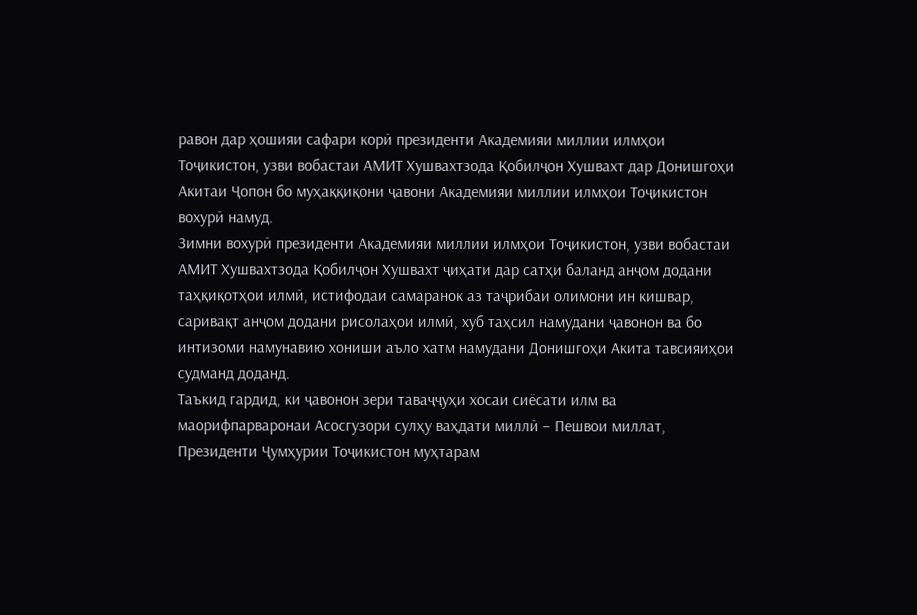равон дар ҳошияи сафари корӣ президенти Академияи миллии илмҳои Тоҷикистон, узви вобастаи АМИТ Хушвахтзода Қобилҷон Хушвахт дар Донишгоҳи Акитаи Ҷопон бо муҳаққиқони ҷавони Академияи миллии илмҳои Тоҷикистон вохурӣ намуд.
Зимни вохурӣ президенти Академияи миллии илмҳои Тоҷикистон, узви вобастаи АМИТ Хушвахтзода Қобилҷон Хушвахт ҷиҳати дар сатҳи баланд анҷом додани таҳқиқотҳои илмӣ, истифодаи самаранок аз таҷрибаи олимони ин кишвар, саривақт анҷом додани рисолаҳои илмӣ, хуб таҳсил намудани ҷавонон ва бо интизоми намунавию хониши аъло хатм намудани Донишгоҳи Акита тавсияиҳои судманд доданд.
Таъкид гардид, ки ҷавонон зери таваҷҷуҳи хосаи сиёсати илм ва маорифпарваронаи Асосгузори сулҳу ваҳдати миллӣ – Пешвои миллат, Президенти Ҷумҳурии Тоҷикистон муҳтарам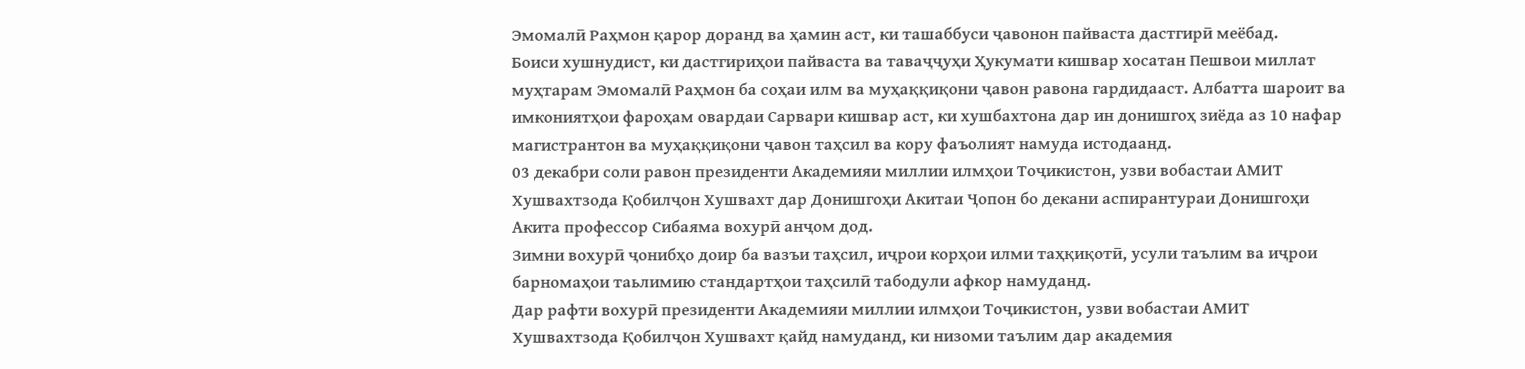Эмомалӣ Раҳмон қарор доранд ва ҳамин аст, ки ташаббуси ҷавонон пайваста дастгирӣ меёбад.
Боиси хушнудист, ки дастгириҳои пайваста ва таваҷҷуҳи Ҳукумати кишвар хосатан Пешвои миллат муҳтарам Эмомалӣ Раҳмон ба соҳаи илм ва муҳаққиқони ҷавон равона гардидааст. Албатта шароит ва имкониятҳои фароҳам овардаи Сарвари кишвар аст, ки хушбахтона дар ин донишгоҳ зиёда аз 10 нафар магистрантон ва муҳаққиқони ҷавон таҳсил ва кору фаъолият намуда истодаанд.
03 декабри соли равон президенти Академияи миллии илмҳои Тоҷикистон, узви вобастаи АМИТ Хушвахтзода Қобилҷон Хушвахт дар Донишгоҳи Акитаи Ҷопон бо декани аспирантураи Донишгоҳи Акита профессор Сибаяма вохурӣ анҷом дод.
Зимни вохурӣ ҷонибҳо доир ба вазъи таҳсил, иҷрои корҳои илми таҳқиқотӣ, усули таълим ва иҷрои барномаҳои таьлимию стандартҳои таҳсилӣ табодули афкор намуданд.
Дар рафти вохурӣ президенти Академияи миллии илмҳои Тоҷикистон, узви вобастаи АМИТ Хушвахтзода Қобилҷон Хушвахт қайд намуданд, ки низоми таълим дар академия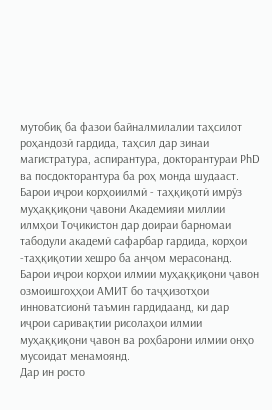мутобиқ ба фазои байналмилалии таҳсилот роҳандозӣ гардида, таҳсил дар зинаи магистратура, аспирантура, докторантураи РhD ва посдокторантура ба роҳ монда шудааст.
Барои иҷрои корҳоиилмӣ - таҳқиқотӣ имрӯз муҳаққиқони ҷавони Академияи миллии илмҳои Тоҷикистон дар доираи барномаи табодули академӣ сафарбар гардида, корҳои -таҳқиқотии хешро ба анҷом мерасонанд. Барои иҷрои корҳои илмии муҳаққиқони ҷавон озмоишгоҳҳои АМИТ бо таҷҳизотҳои инноватсионӣ таъмин гардидаанд, ки дар иҷрои саривақтии рисолаҳои илмии муҳаққиқони ҷавон ва роҳбарони илмии онҳо мусоидат менамоянд.
Дар ин росто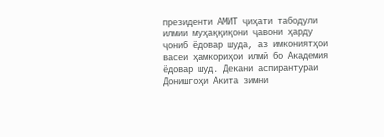президенти АМИТ ҷиҳати табодули илмии муҳаққиқони ҷавони ҳарду ҷониб ëдовар шуда, аз имкониятҳои васеи ҳамкориҳои илмӣ бо Академия ëдовар шуд. Декани аспирантураи Донишгоҳи Акита зимни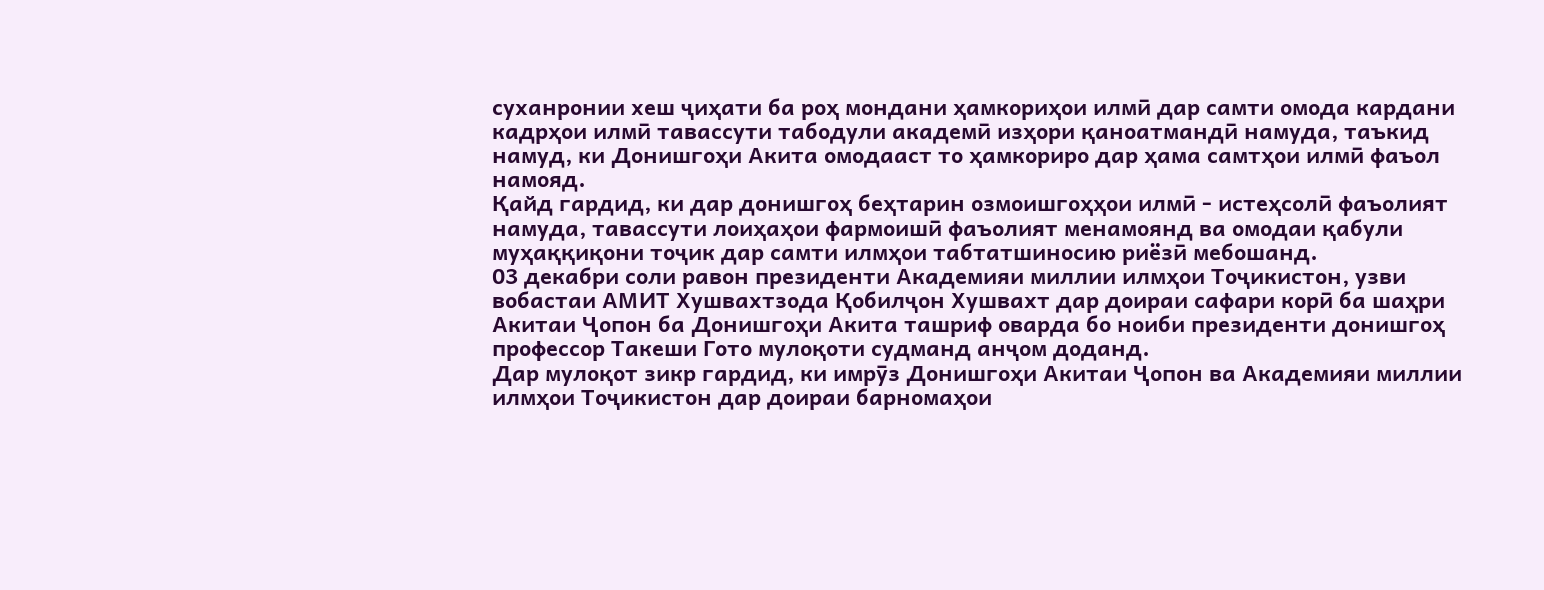суханронии хеш ҷиҳати ба роҳ мондани ҳамкориҳои илмӣ дар самти омода кардани кадрҳои илмӣ тавассути табодули академӣ изҳори қаноатмандӣ намуда, таъкид намуд, ки Донишгоҳи Акита омодааст то ҳамкориро дар ҳама самтҳои илмӣ фаъол намояд.
Қайд гардид, ки дар донишгоҳ беҳтарин озмоишгоҳҳои илмӣ - истеҳсолӣ фаъолият намуда, тавассути лоиҳаҳои фармоишӣ фаъолият менамоянд ва омодаи қабули муҳаққиқони тоҷик дар самти илмҳои табтатшиносию риëзӣ мебошанд.
03 декабри соли равон президенти Академияи миллии илмҳои Тоҷикистон, узви вобастаи АМИТ Хушвахтзода Қобилҷон Хушвахт дар доираи сафари корӣ ба шаҳри Акитаи Ҷопон ба Донишгоҳи Акита ташриф оварда бо ноиби президенти донишгоҳ профессор Такеши Гото мулоқоти судманд анҷом доданд.
Дар мулоқот зикр гардид, ки имрӯз Донишгоҳи Акитаи Ҷопон ва Академияи миллии илмҳои Тоҷикистон дар доираи барномаҳои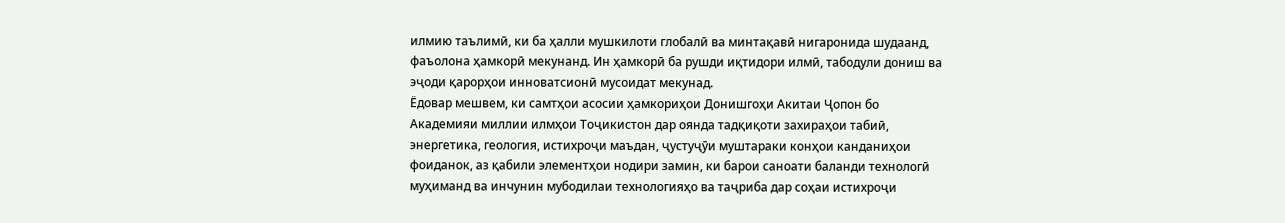илмию таълимӣ, ки ба ҳалли мушкилоти глобалӣ ва минтақавӣ нигаронида шудаанд, фаъолона ҳамкорӣ мекунанд. Ин ҳамкорӣ ба рушди иқтидори илмӣ, табодули дониш ва эҷоди қарорҳои инноватсионӣ мусоидат мекунад.
Ёдовар мешвем, ки самтҳои асосии ҳамкориҳои Донишгоҳи Акитаи Ҷопон бо Академияи миллии илмҳои Тоҷикистон дар оянда тадқиқоти захираҳои табиӣ, энергетика, геология, истихроҷи маъдан, ҷустуҷӯи муштараки конҳои канданиҳои фоиданок, аз қабили элементҳои нодири замин, ки барои саноати баланди технологӣ муҳиманд ва инчунин мубодилаи технологияҳо ва таҷриба дар соҳаи истихроҷи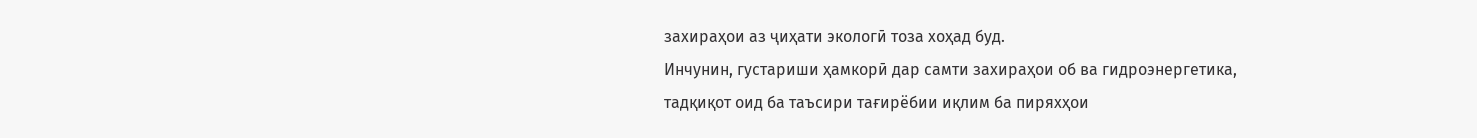захираҳои аз ҷиҳати экологӣ тоза хоҳад буд.
Инчунин, густариши ҳамкорӣ дар самти захираҳои об ва гидроэнергетика, тадқиқот оид ба таъсири тағирёбии иқлим ба пиряхҳои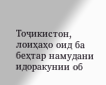Тоҷикистон, лоиҳаҳо оид ба беҳтар намудани идоракунии об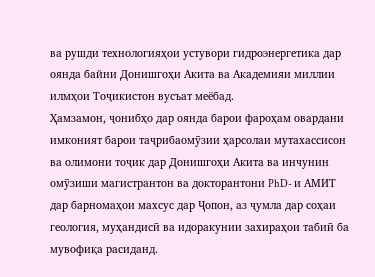ва рушди технологияҳои устувори гидроэнергетика дар оянда байни Донишгоҳи Акита ва Академияи миллии илмҳои Тоҷикистон вусъат меёбад.
Ҳамзамон, ҷонибҳо дар оянда барои фароҳам овардани имконият барои таҷрибаомӯзии ҳарсолаи мутахассисон ва олимони тоҷик дар Донишгоҳи Акита ва инчунин омӯзиши магистрантон ва докторантони PhD- и АМИТ дар барномаҳои махсус дар Ҷопон, аз ҷумла дар соҳаи геология, муҳандисӣ ва идоракунии захираҳои табиӣ ба мувофиқа расиданд.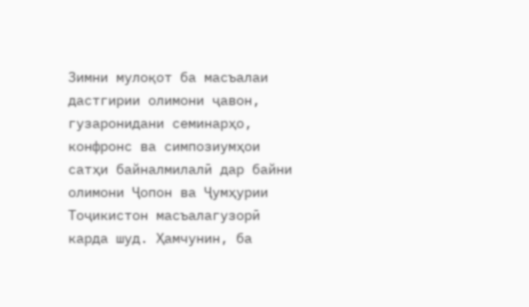Зимни мулоқот ба масъалаи дастгирии олимони ҷавон, гузаронидани семинарҳо, конфронс ва симпозиумҳои сатҳи байналмилалӣ дар байни олимони Ҷопон ва Ҷумҳурии Тоҷикистон масъалагузорӣ карда шуд. Ҳамчунин, ба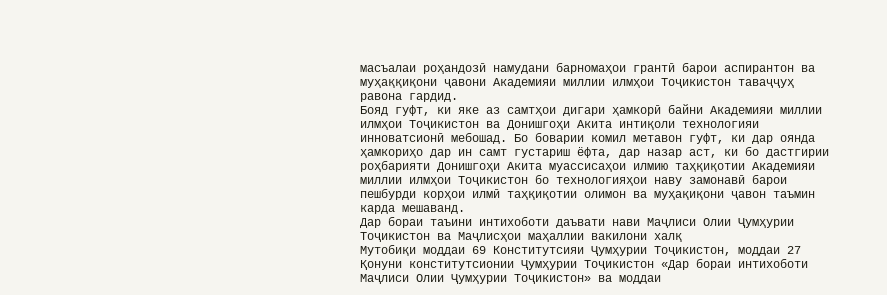масъалаи роҳандозӣ намудани барномаҳои грантӣ барои аспирантон ва муҳаққиқони ҷавони Академияи миллии илмҳои Тоҷикистон таваҷҷуҳ равона гардид.
Бояд гуфт, ки яке аз самтҳои дигари ҳамкорӣ байни Академияи миллии илмҳои Тоҷикистон ва Донишгоҳи Акита интиқоли технологияи инноватсионӣ мебошад. Бо боварии комил метавон гуфт, ки дар оянда ҳамкориҳо дар ин самт густариш ёфта, дар назар аст, ки бо дастгирии роҳбарияти Донишгоҳи Акита муассисаҳои илмию таҳқиқотии Академияи миллии илмҳои Тоҷикистон бо технологияҳои наву замонавӣ барои пешбурди корҳои илмӣ таҳқиқотии олимон ва муҳақиқони ҷавон таъмин карда мешаванд.
Дар бораи таъини интихоботи даъвати нави Маҷлиси Олии Ҷумҳурии Тоҷикистон ва Маҷлисҳои маҳаллии вакилони халқ
Мутобиқи моддаи 69 Конститутсияи Ҷумҳурии Тоҷикистон, моддаи 27 Қонуни конститутсионии Ҷумҳурии Тоҷикистон «Дар бораи интихоботи Маҷлиси Олии Ҷумҳурии Тоҷикистон» ва моддаи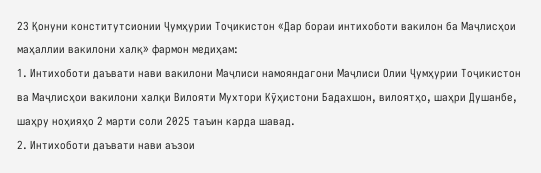23 Қонуни конститутсионии Ҷумҳурии Тоҷикистон «Дар бораи интихоботи вакилон ба Маҷлисҳои маҳаллии вакилони халқ» фармон медиҳам:
1. Интихоботи даъвати нави вакилони Маҷлиси намояндагони Маҷлиси Олии Ҷумҳурии Тоҷикистон ва Маҷлисҳои вакилони халқи Вилояти Мухтори Кӯҳистони Бадахшон, вилоятҳо, шаҳри Душанбе, шаҳру ноҳияҳо 2 марти соли 2025 таъин карда шавад.
2. Интихоботи даъвати нави аъзои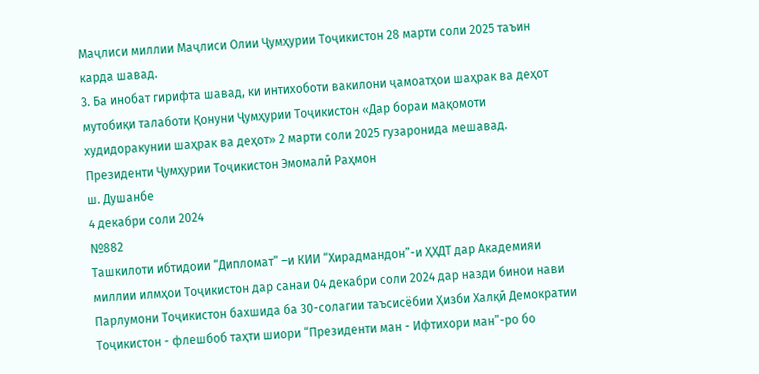Маҷлиси миллии Маҷлиси Олии Ҷумҳурии Тоҷикистон 28 марти соли 2025 таъин карда шавад.
3. Ба инобат гирифта шавад, ки интихоботи вакилони ҷамоатҳои шаҳрак ва деҳот мутобиқи талаботи Қонуни Ҷумҳурии Тоҷикистон «Дар бораи мақомоти худидоракунии шаҳрак ва деҳот» 2 марти соли 2025 гузаронида мешавад.
Президенти Ҷумҳурии Тоҷикистон Эмомалӣ Раҳмон
ш. Душанбе
4 декабри соли 2024
№882
Ташкилоти ибтидоии “Дипломат” –и КИИ “Хирадмандон”-и ҲХДТ дар Академияи миллии илмҳои Тоҷикистон дар санаи 04 декабри соли 2024 дар назди бинои нави Парлумони Тоҷикистон бахшида ба 30-солагии таъсисёбии Ҳизби Халқӣ Демократии Тоҷикистон - флешбоб таҳти шиори “Президенти ман - Ифтихори ман”-ро бо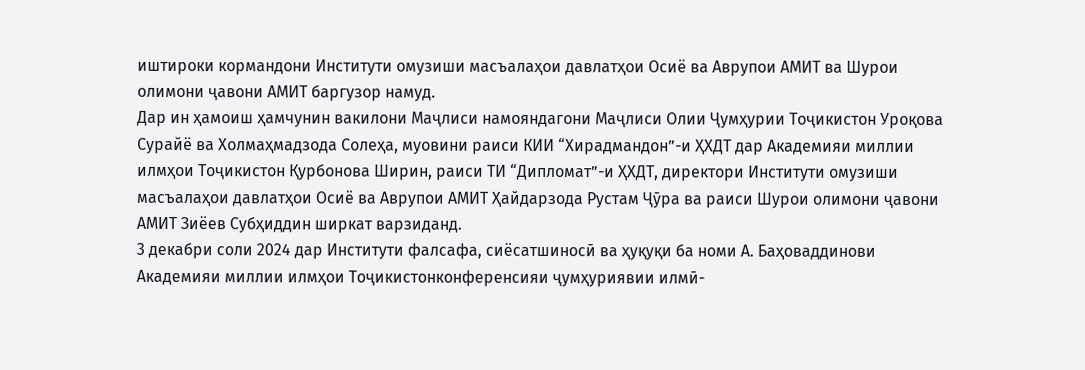иштироки кормандони Институти омузиши масъалаҳои давлатҳои Осиё ва Аврупои АМИТ ва Шурои олимони ҷавони АМИТ баргузор намуд.
Дар ин ҳамоиш ҳамчунин вакилони Маҷлиси намояндагони Маҷлиси Олии Ҷумҳурии Тоҷикистон Уроқова Сурайё ва Холмаҳмадзода Солеҳа, муовини раиси КИИ “Хирадмандон”-и ҲХДТ дар Академияи миллии илмҳои Тоҷикистон Қурбонова Ширин, раиси ТИ “Дипломат”-и ҲХДТ, директори Институти омузиши масъалаҳои давлатҳои Осиё ва Аврупои АМИТ Ҳайдарзода Рустам Ҷӯра ва раиси Шурои олимони ҷавони АМИТ Зиёев Субҳиддин ширкат варзиданд.
3 декабри соли 2024 дар Институти фалсафа, сиёсатшиносӣ ва ҳуқуқи ба номи А. Баҳоваддинови Академияи миллии илмҳои Тоҷикистонконференсияи ҷумҳуриявии илмӣ-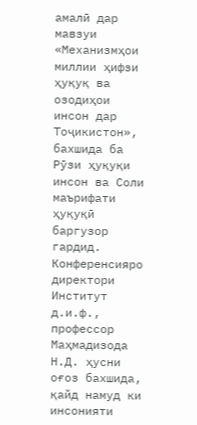амалӣ дар мавзуи «Механизмҳои миллии ҳифзи ҳуқуқ ва озодиҳои инсон дар Тоҷикистон», бахшида ба Рӯзи ҳуқуқи инсон ва Соли маърифати ҳуқуқӣ баргузор гардид.
Конференсияро директори Институт д.и.ф., профессор Маҳмадизода Н.Д. ҳусни оғоз бахшида, қайд намуд ки инсонияти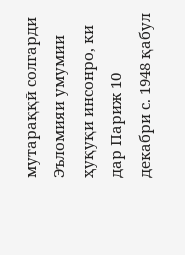мутараққӣ солгарди Эъломияи умумии ҳуқуқи инсонро, ки дар Париж 10 декабри с. 1948 қабул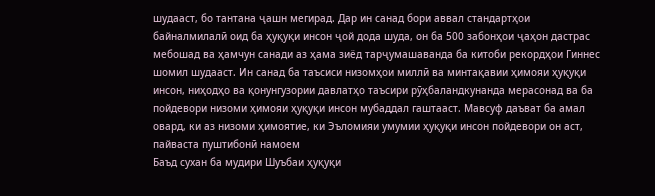шудааст, бо тантана ҷашн мегирад. Дар ин санад бори аввал стандартҳои байналмилалӣ оид ба ҳуқуқи инсон ҷой дода шуда, он ба 500 забонҳои ҷаҳон дастрас мебошад ва ҳамчун санади аз ҳама зиёд тарҷумашаванда ба китоби рекордҳои Гиннес шомил шудааст. Ин санад ба таъсиси низомҳои миллӣ ва минтақавии ҳимояи ҳуқуқи инсон, ниҳодҳо ва қонунгузории давлатҳо таъсири рӯҳбаландкунанда мерасонад ва ба пойдевори низоми ҳимояи ҳуқуқи инсон мубаддал гаштааст. Мавсуф даъват ба амал овард, ки аз низоми ҳимоятие, ки Эъломияи умумии ҳуқуқи инсон пойдевори он аст, пайваста пуштибонӣ намоем
Баъд сухан ба мудири Шуъбаи ҳуқуқи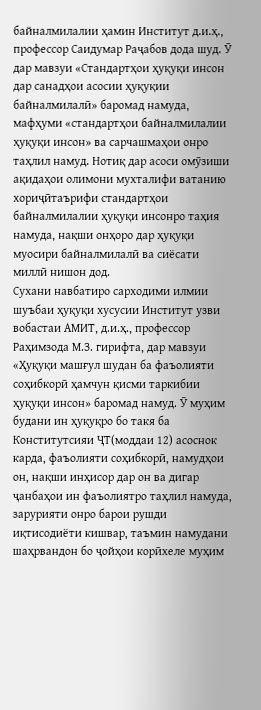байналмилалии ҳамин Институт д.и.ҳ., профессор Саидумар Раҷабов дода шуд. Ӯ дар мавзуи «Стандартҳои ҳуқуқи инсон дар санадҳои асосии ҳуқуқии байналмилалӣ» баромад намуда, мафҳуми «стандартҳои байналмилалии ҳуқуқи инсон» ва сарчашмаҳои онро таҳлил намуд. Нотиқ дар асоси омӯзиши ақидаҳои олимони мухталифи ватанию хориҷӣтаърифи стандартҳои байналмилалии ҳуқуқи инсонро таҳия намуда, нақши онҳоро дар ҳуқуқи муосири байналмилалӣ ва сиёсати миллӣ нишон дод.
Сухани навбатиро сарходими илмии шуъбаи ҳуқуқи хусусии Институт узви вобастаи АМИТ, д.и.ҳ., профессор Раҳимзода М.З. гирифта, дар мавзуи «Ҳуқуқи машғул шудан ба фаъолияти соҳибкорӣ ҳамчун қисми таркибии ҳуқуқи инсон» баромад намуд. Ӯ муҳим будани ин ҳуқуқро бо такя ба Конститутсияи ҶТ(моддаи 12) асоснок карда, фаъолияти соҳибкорӣ, намудҳои он, нақши инҳисор дар он ва дигар ҷанбаҳои ин фаъолиятро таҳлил намуда, зарурияти онро барои рушди иқтисодиёти кишвар, таъмин намудани шаҳрвандон бо ҷойҳои корӣхеле муҳим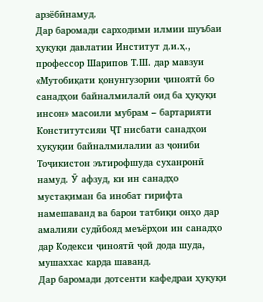арзёбӣнамуд.
Дар баромади сарходими илмии шуъбаи ҳуқуқи давлатии Институт д.и.ҳ., профессор Шарипов Т.Ш. дар мавзуи «Мутобиқати қонунгузории ҷиноятӣ бо санадҳои байналмилалӣ оид ба ҳуқуқи инсон» масоили мубрам – бартарияти Конститутсияи ҶТ нисбати санадҳои ҳуқуқии байналмилалии аз ҷониби Тоҷикистон эътирофшуда суханронӣ намуд. Ӯ афзуд, ки ин санадҳо мустақиман ба инобат гирифта намешаванд ва барои татбиқи онҳо дар амалияи судӣбояд меъёрҳои ин санадҳо дар Кодекси ҷиноятӣ ҷой дода шуда, мушаххас карда шаванд.
Дар баромади дотсенти кафедраи ҳуқуқи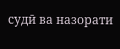судӣ ва назорати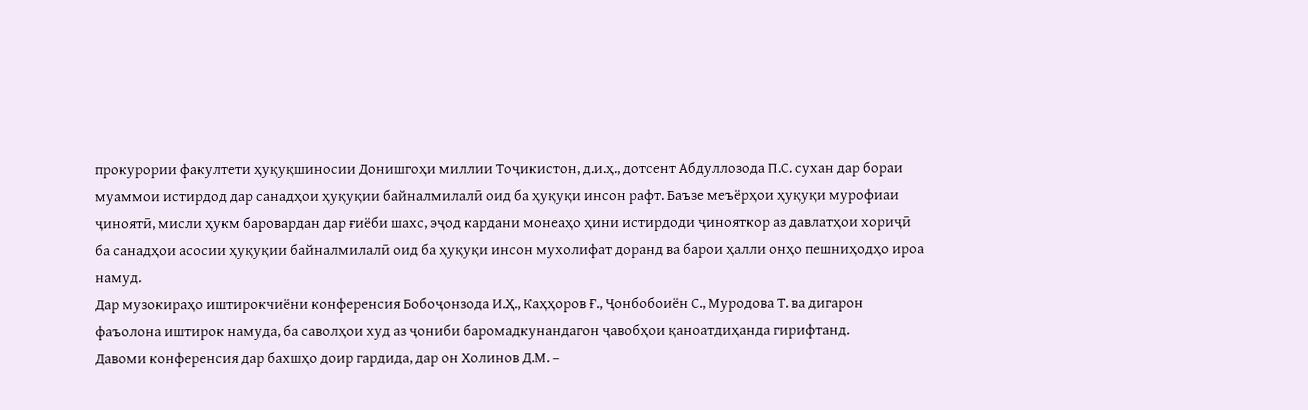прокурории факултети ҳуқуқшиносии Донишгоҳи миллии Тоҷикистон, д.и.ҳ., дотсент Абдуллозода П.С. сухан дар бораи муаммои истирдод дар санадҳои ҳуқуқии байналмилалӣ оид ба ҳуқуқи инсон рафт. Баъзе меъёрҳои ҳуқуқи мурофиаи ҷиноятӣ, мисли ҳукм баровардан дар ғиёби шахс, эҷод кардани монеаҳо ҳини истирдоди ҷинояткор аз давлатҳои хориҷӣ ба санадҳои асосии ҳуқуқии байналмилалӣ оид ба ҳуқуқи инсон мухолифат доранд ва барои ҳалли онҳо пешниҳодҳо ироа намуд.
Дар музокираҳо иштирокчиёни конференсия Бобоҷонзода И.Ҳ., Каҳҳоров Ғ., Ҷонбобоиён С., Муродова Т. ва дигарон фаъолона иштирок намуда, ба саволҳои худ аз ҷониби баромадкунандагон ҷавобҳои қаноатдиҳанда гирифтанд.
Давоми конференсия дар бахшҳо доир гардида, дар он Холинов Д.М. –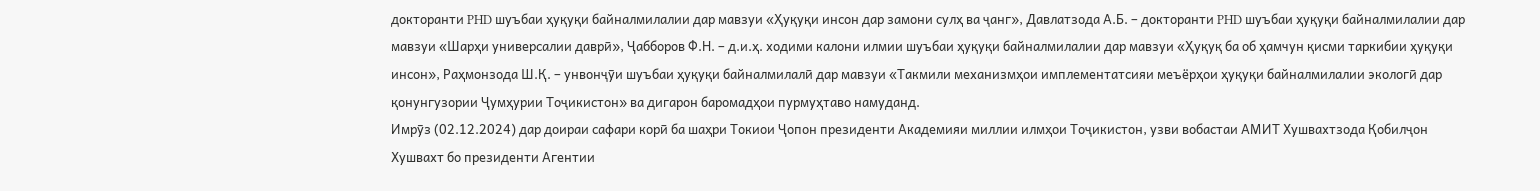докторанти PHD шуъбаи ҳуқуқи байналмилалии дар мавзуи «Ҳуқуқи инсон дар замони сулҳ ва ҷанг», Давлатзода А.Б. – докторанти PHD шуъбаи ҳуқуқи байналмилалии дар мавзуи «Шарҳи универсалии даврӣ», Ҷабборов Ф.Н. – д.и.ҳ. ходими калони илмии шуъбаи ҳуқуқи байналмилалии дар мавзуи «Ҳуқуқ ба об ҳамчун қисми таркибии ҳуқуқи инсон», Раҳмонзода Ш.Қ. – унвонҷӯи шуъбаи ҳуқуқи байналмилалӣ дар мавзуи «Такмили механизмҳои имплементатсияи меъёрҳои ҳуқуқи байналмилалии экологӣ дар қонунгузории Ҷумҳурии Тоҷикистон» ва дигарон баромадҳои пурмуҳтаво намуданд.
Имрӯз (02.12.2024) дар доираи сафари корӣ ба шаҳри Токиои Ҷопон президенти Академияи миллии илмҳои Тоҷикистон, узви вобастаи АМИТ Хушвахтзода Қобилҷон Хушвахт бо президенти Агентии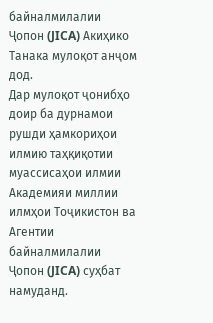байналмилалии Ҷопон (JICA) Акиҳико Танака мулоқот анҷом дод.
Дар мулоқот ҷонибҳо доир ба дурнамои рушди ҳамкориҳои илмию таҳқиқотии муассисаҳои илмии Академияи миллии илмҳои Тоҷикистон ва Агентии байналмилалии Ҷопон (JICA) суҳбат намуданд.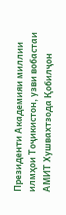Президенти Академияи миллии илмҳои Тоҷикистон, узви вобастаи АМИТ Хушвахтзода Қобилҷон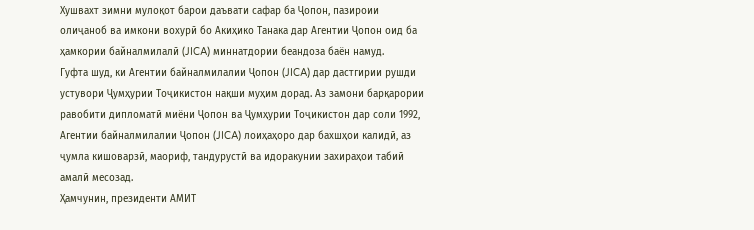Хушвахт зимни мулоқот барои даъвати сафар ба Ҷопон, пазироии олиҷаноб ва имкони вохурӣ бо Акиҳико Танака дар Агентии Ҷопон оид ба ҳамкории байналмилалӣ (JICA) миннатдории беандоза баён намуд.
Гуфта шуд, ки Агентии байналмилалии Ҷопон (JICA) дар дастгирии рушди устувори Ҷумҳурии Тоҷикистон нақши муҳим дорад. Аз замони барқарории равобити дипломатӣ миёни Ҷопон ва Ҷумҳурии Тоҷикистон дар соли 1992, Агентии байналмилалии Ҷопон (JICA) лоиҳаҳоро дар бахшҳои калидӣ, аз ҷумла кишоварзӣ, маориф, тандурустӣ ва идоракунии захираҳои табиӣ амалӣ месозад.
Ҳамчунин, президенти АМИТ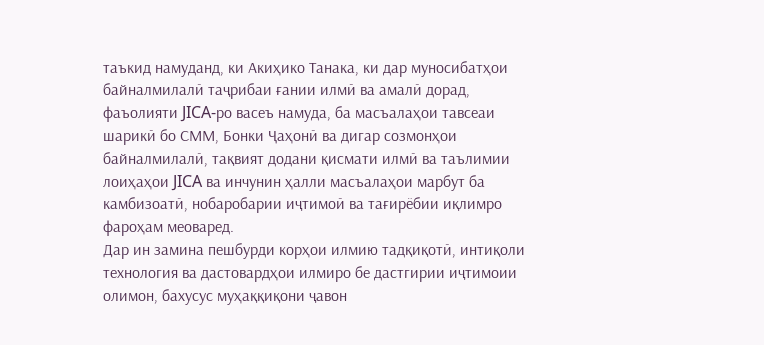таъкид намуданд, ки Акиҳико Танака, ки дар муносибатҳои байналмилалӣ таҷрибаи ғании илмӣ ва амалӣ дорад, фаъолияти JICA-ро васеъ намуда, ба масъалаҳои тавсеаи шарикӣ бо СММ, Бонки Ҷаҳонӣ ва дигар созмонҳои байналмилалӣ, тақвият додани қисмати илмӣ ва таълимии лоиҳаҳои JICA ва инчунин ҳалли масъалаҳои марбут ба камбизоатӣ, нобаробарии иҷтимоӣ ва тағирёбии иқлимро фароҳам меоваред.
Дар ин замина пешбурди корҳои илмию тадқиқотӣ, интиқоли технология ва дастовардҳои илмиро бе дастгирии иҷтимоии олимон, бахусус муҳаққиқони ҷавон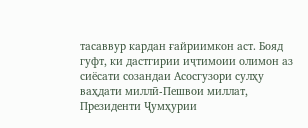тасаввур кардан ғайриимкон аст. Бояд гуфт, ки дастгирии иҷтимоии олимон аз сиёсати созандаи Асосгузори сулҳу ваҳдати миллӣ-Пешвои миллат, Президенти Ҷумҳурии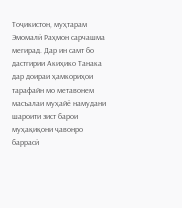Тоҷикистон, муҳтарам Эмомалӣ Раҳмон сарчашма мегирад. Дар ин самт бо дастгирии Акиҳико Танака дар доираи ҳамкориҳои тарафайн мо метавонем масъалаи муҳайё намудани шароити зист барои муҳақиқони ҷавонро баррасӣ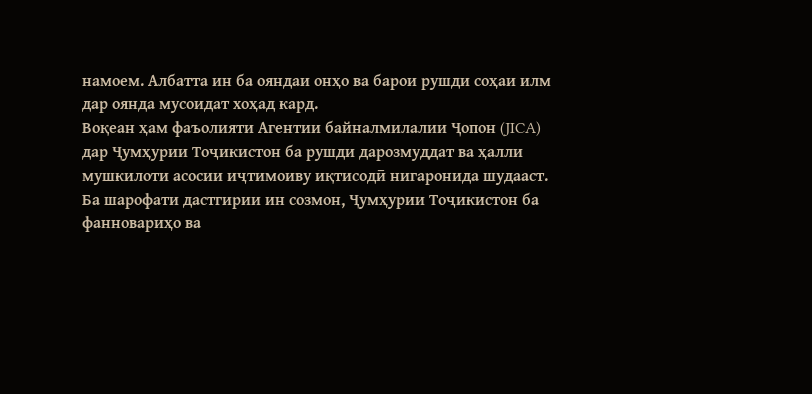намоем. Албатта ин ба ояндаи онҳо ва барои рушди соҳаи илм дар оянда мусоидат хоҳад кард.
Воқеан ҳам фаъолияти Агентии байналмилалии Ҷопон (JICA) дар Ҷумҳурии Тоҷикистон ба рушди дарозмуддат ва ҳалли мушкилоти асосии иҷтимоиву иқтисодӣ нигаронида шудааст. Ба шарофати дастгирии ин созмон, Ҷумҳурии Тоҷикистон ба фанновариҳо ва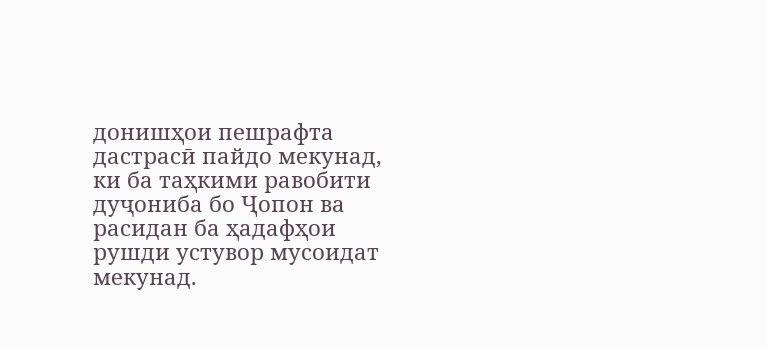донишҳои пешрафта дастрасӣ пайдо мекунад, ки ба таҳкими равобити дуҷониба бо Ҷопон ва расидан ба ҳадафҳои рушди устувор мусоидат мекунад.